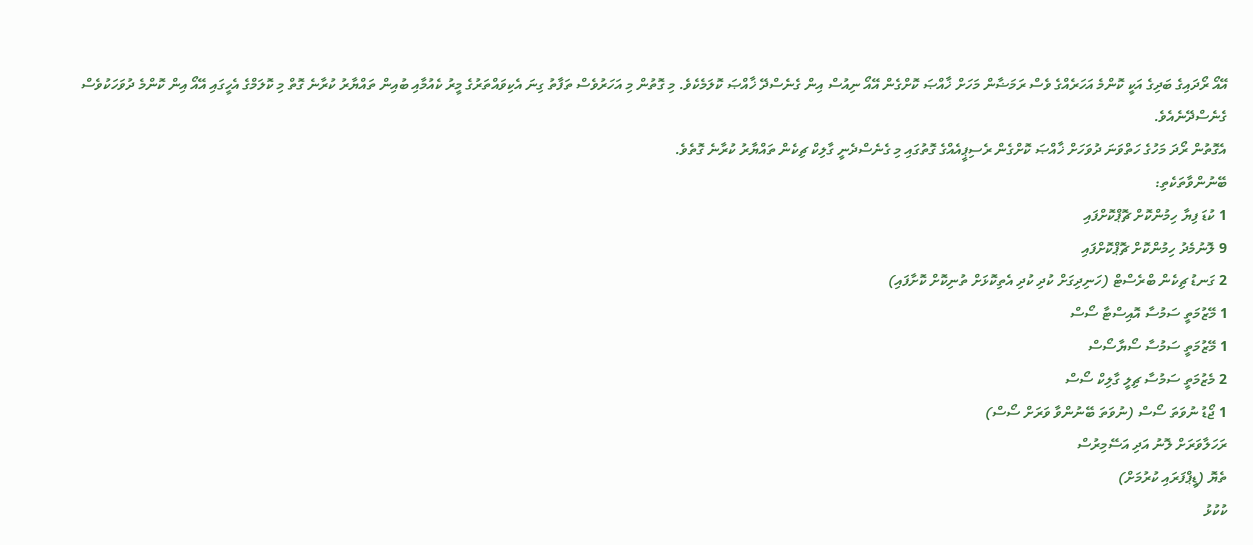އޭއޯ ރޯދައިގެ ބަދިގެ އަކީ ކޮންމެ އަހަރެއްގެ ވެސް ރަމަޟާން މަހަށް ޚާއްޞަ ކޮށްގެން އޭއޯ ނިއުސް އިން ގެނެސްދޭ ޚާއްޞަ ކޮލަމެކެވެ. މި ގޮތުން މި އަހަރުވެސް ތަފާތު ގިނަ އެކިވައްތަރުގެ މީރު ކެއުމާއި ބުއިން ތައްޔާރު ކުރާނެ ގޮތް މި ކޮލަމްގެ އެހީގައި އޭއޯ އިން ކޮންމެ ދުވަހަކުވެސް ގެނެސްދޭނެއެވެ.
އެގޮތުން ރޯދަ މަހުގެ ހަތްވަނަ ދުވަހަށް ޚާއްޞަ ކޮށްގެން ރެސިޕީއެއްގެ ގޮތުގައި މި ގެނެސްދެނީ ގާލިކް ޗިކެން ތައްޔާރު ކުރާނެ ގޮތެވެ.
ބޭނުންވާތަކެތި:
1 ކުޑަ ފިޔާ ހިމުންކޮށް ޗޮޕްކޮށްފައި
9 ލޮނުމެދު ހިމުންކޮށް ޗޮޕްކޮށްފައި
2 ގަނޑު ޗިކެން ބްރެސްޓް (ހަނިދިގަށް ކުދި ކުދި އެތިކޮޅަށް ތުނިކޮށް ކޮށާފައި)
1 މޭޒުމަތީ ސަމުސާ އޮއިސްޓާ ސޯސް
1 މޭޒުމަތީ ސަމުސާ ސޯޔާސޯސް
2 މެޒުމަތީ ސަމުސާ ޗިލީ ގާލިކް ސޯސް
1 ޖޯޑު ނުވަތަ ސޯސް (ނުވަތަ ބޭނުންވާ ވަރަށް ސޯސް)
ރަހަލާވަރަށް ލޮނު އަދި އަސޭމިރުސް
ތެޔޮ (ޑީޕްފަރައި ކުރުމަށް)
ކުކުޅު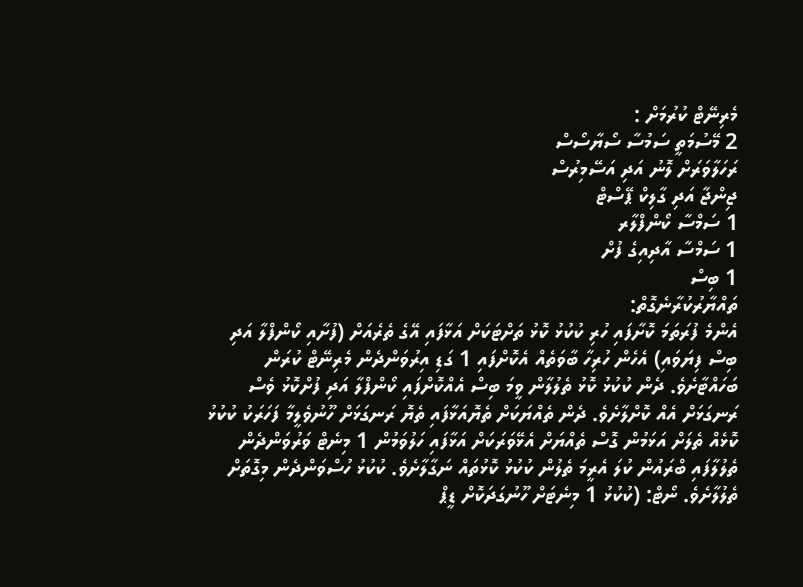މެރިނޭޓް ކުރުމަށް :
2 މޭސުމަތީ ސަމުސާ ސޯޔާސޯސް
ރަހަލާވަރަށް ލޮނު އަދި އަސޭމިރުސް
ޖިންޖާ އަދި ގާލިކް ޕޭސްޓް
1 ސަމްސާ ކޯންފްލާރ
1 ސަމްސާ އާދިއިގެ ފުށް
1 ބިސް
ތައްޔާރުކުރާނެގޮތް:
އެންމެ ފުރަތަމަ ކޮށާފައި ހުރި ކުކުޅު ކޮޅު ތަށްޓަކަށް އަޅާފައި އޭގެ ތެރެއަށް (ފުށާއި ކޯންފްލާ އަދި ބިސް ފިޔަވައި) އެހެން ހުރިހާ ބާވަތެއް އެކޮށްފައި 1 ގަޑި އިރުވަންދެން މެރިނޭޓް ކުރަން ބަހައްޓާށެވެ. ދެން ކުކުޅު ކޮޅު ތެލުލާން ވީމަ ބިސް އެއްކޮށްފައި ކޯންފްލާ އަދި ފުށްކޮޅު ވެސް ރަނގަޅަށް އެއް ކޮށްލާށެވެ. ދެން ތެއްޔަކަށް ތެޔޮއަޅާފައި ތެޔޮ ރަނގަޅަށް ހޫނުވެލީމާ ފަހަރަކު ކުކުޅު ކޮޅެއް ތެލަށް އަޅަމުން ގޮސް ތެއްޔަށް އެޅޭވަރަކަށް އަޅާފައި ހަލުވަމުން 1 މިނެޓް ވަރުވަންދެން ތެލުލާފައި ބްރައުން ކުލަ އެރީމަ ތެލުން ކުކުޅު ކޮޅުތައް ނަގާލާށެވެ. ކުކުޅު ހުސްވަންދެން މިގޮތަށް ތެލުލާށެވެ. ނޯޓް: (ކުކުޅު 1 މިނެޓަށް ހޫނުގަދަކޮށް ޑީޕް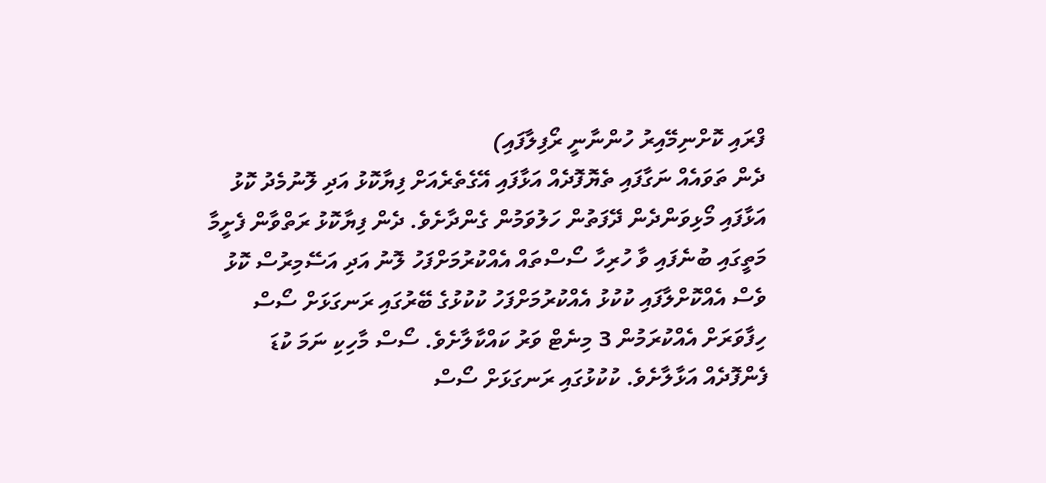ފްރައި ކޮށްނިމޭއިރު ހުންނާނީ ރޯފިލާފައި)
ދެން ތަވައެއް ނަގާފައި ތެޔޮފޮދެއް އަޅާފައި އޭގެތެރެއަށް ފިޔާކޮޅު އަދި ލޮނުމެދު ކޮޅު އަޅާފައި މޯޅިވަންދެން ދޭފަތުން ހަލުވަމުން ގެންދާށެވެ. ދެން ފިޔާކޮޅު ރަތްވާން ފެށީމާ މަތީގައި ބުނެފައި ވާ ހުރިހާ ސޯސްތައް އެއްކުރުމަށްފަހު ލޮނު އަދި އަސޭމިރުސް ކޮޅު ވެސް އެއްކޮށްލާފައި ކުކުޅު އެއްކުރުމަށްފަހު ކުކުޅުގެ ބޭރުގައި ރަނގަޅަށް ސޯސް ހިފާވަރަށް އެއްކުރަމުން 3 މިނެޓް ވަރު ކައްކާލާށެވެ. ސޯސް މާހިކި ނަމަ ކުޑަ ފެންފޮދެއް އަޅާލާށެވެ. ކުކުޅުގައި ރަނގަޅަށް ސޯސް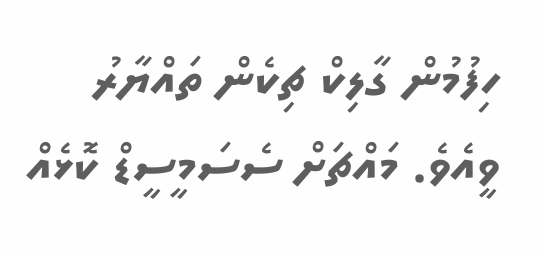ހިފުމުން ގާލިކް ޗިކެން ތައްޔާރު ވީއެވެ. މައްޗަށް ސެސަމީސީޑް ކޮޅެއް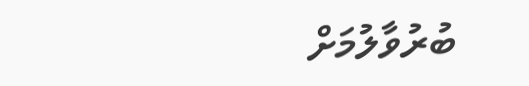ބުރުވާލުމަށް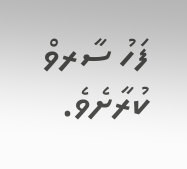ފަހު ސާރވް ކުރާށެވެ.